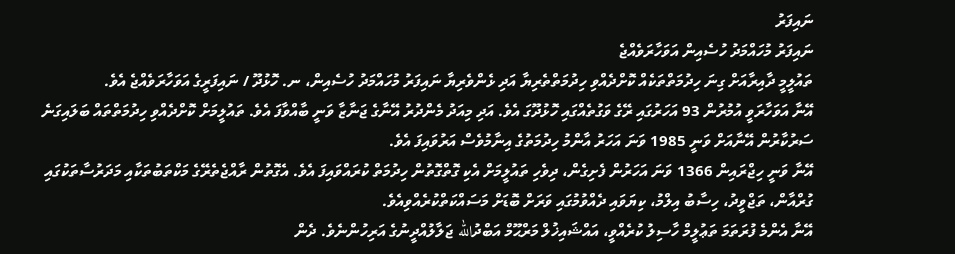ނައިފަރު
ނައިފަރު މުހައްމަދު ހުސެއިން އަވަހާރަވެއްޖެ
ތައުލީމީ ދާއިރާއަށް ގިނަ ހިދުމަތްތަކެއް ކޮށްދެއްވި ހިދުމަތްތެރިޔާ އަދި ޅެންވެރިޔާ ނައިފަރު މުހައްމަދު ހުސެއިން، ނ. ހޮޅުދޫ / ނައިފަރީގެ އަވަހާރަވެއްޖެ އެވެ.
އޭނާ އަވަހާރަވީ އުމުރުން 93 އަހަރުގައި ރޭގެ ވަގުތެއްގައި ހޮޅުދޫގަ އެވެ. އަދި މިއަދު މެންދުރު އޭނާގެ ޖަނާޒާ ވަނީ ބާއްވާފަ އެވެ. ތައުލީމަށް ކޮށްދެއްވި ހިދުމަތްތައް ބަލައިގަނެ ސަރުކާރުން އޭނާއަށް ވަނީ 1985 ވަނަ އަހަރު އާންމު ހިދުމަތުގެ އިނާމުވެސް އަރުވައިފަ އެވެ.
އޭނާ ވަނީ ހިޖްރައިން 1366 ވަނަ އަހަރުން ފެށިގެން، ދިވެހި ތައުލީމަށް އެކި ގޮތްގޮތުން ހިދުމަތް ކުރައްވައިފަ އެވެ. އެގޮތުން ރާއްޖެތެރޭގެ މަކްތަބުތަކާއި މަދަރުސާތަކުގައި ގުރްއާން، ތަޖްވީދު، ހިސާބު އިލްމު، ކިޔަވައި ދެއްވުމުގައި ވަރަށް ބޮޑަށް މަސައްކަތްކުރެއްވިއެވެ.
އޭނާ އެންމެ ފުރަތަމަ ތަޢުލީމް ހާސިލު ކުރެއްވީ، އައްޝައިޚުލް މަރްޙޫމް އަބްދުالله ޖަލާލުއްދީނުގެ އަރިހުންނެވެ. ދެން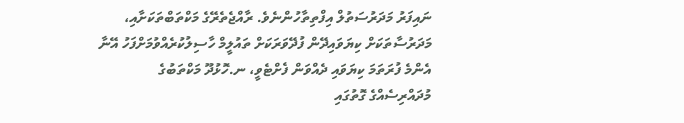ނައިފަރު މަދަރުސަތުލް އިފްތިތާހުންނެވެ. ރާއްޖެތެރޭގެ މަކްތަބްތަކަށާއި، މަދަރުސާތަކަށް ކިޔަވައިދޭން ފުދޭވަރަކަށް ތައުލީމް ހާސިލުކުރެއްވުމަށްފަހު އޭނާ އެންމެ ފުރަތަމަ ކިޔަވައި ދެއްވަން ފެށްޓެވީ، ނ.ހޮޅުދޫ މަކްތަބުގެ މުދައްރިސެއްގެ ގޮތުގައި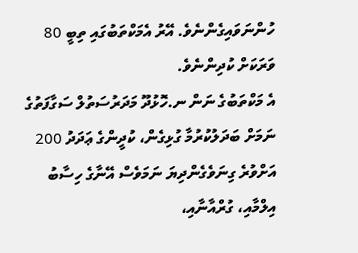ހުންނަވައިގެންނެވެ. އޭރު އެމަކްތަބުގައި ތިބީ 80 ވަރަކަށް ކުދިންނެވެ.
އެ މަކްތަބުގެ ނަން ނ.ހޮޅުދޫ މަދަރުސަތުލް ސަގާފަތުގެ ނަމަށް ބަދަލުކުރުމާ ގުޅިގެން، ކުދީންގެ ޢަދަދު 200 އަށްވުރެ ގިނަވެގެންދިޔަ ނަމަވެސް އޭނާގެ ހިސާބު އިލްމާއި، ގުރްއާނާއި،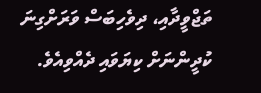ތަޖްވީދާއި، ދިވެހިބަސް ވަރަށްގިނަ ކުދީންނަށް ކިޔަވައި ދެއްވިއެވެ.